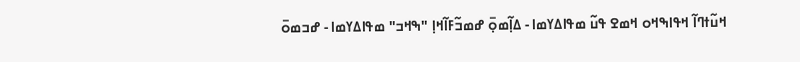ߞߎ߬ߙߣߊ߬ ߞߟߊߒߞߋ ߞߘߐ ߟߎ߬ ߘߟߊߡߌߘߊ - ߡߊ߲߬ߘߋ߲߫ ߝߘߏ߬ߓߊ߬ߞߊ߲ "ߒߞߏ" ߘߟߊߡߌߘߊ - ߝߏߘߋ߫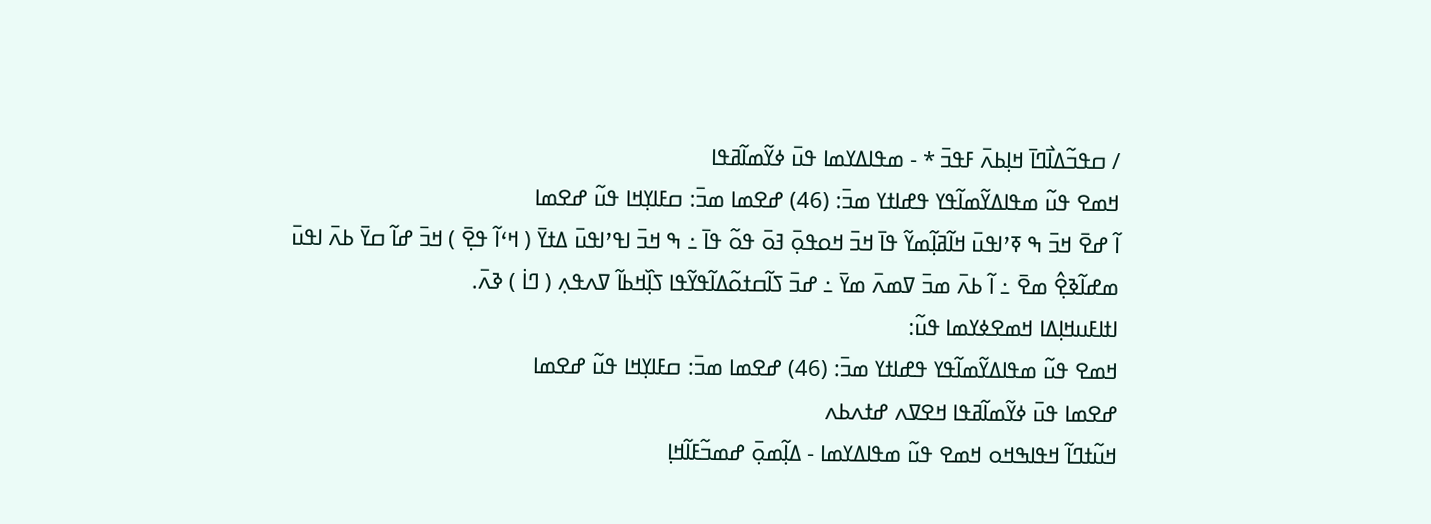/ ߛߟߏ߬ߡߊ߯ߣߊ߫ ߞߊ߲ߕߍ߫ ߓߟߏ߫ * - ߘߟߊߡߌߘߊ ߟߎ߫ ߦߌ߬ߘߊ߬ߥߟߊ
ߞߘߐ ߟߎ߬ ߘߟߊߡߌ߬ߘߊ߬ߟߌ ߟߝߊߙߌ ߘߏ߫: (46) ߝߐߘߊ ߘߏ߫: ߛߓߊߌ߲ߞߊ ߟߎ߬ ߝߐߘߊ
ߊ߬ ߝߐ߫ ߞߏ߫ ߒ ߧߴߊߟߎ߫ ߞߊ߬ߥߊ߲߬ߘߌ߬ ߟߊ߫ ߞߏ߫ ߞߋߟߋ߲߫ ߔߋ߫ ߟߋ߬ ߟߊ߫ ߸ ߒ ߞߏ߫ ߊߟߴߊߟߎ߫ ߡߙߌ߫ ( ߞߵߊ߬ ߟߐ߲߫ ) ߞߏ߫ ߝߊ߬ ߛߌ߫ ߕߍ߫ ߊߟߎ߫ ߘߝߊ߬ߢߐ߲߮ ߘߐ߫ ߸ ߊ߬ ߕߍ߫ ߘߏ߫ ߜߘߍ߫ ߘߌ߫ ߸ ߝߏ߫ ߖߊ߬ߛߙߋ߬ߡߊ߬ߟߌ߬ߟߊ ߖߊ߲߰ߞߕߊ߬ ߜߍߟߍ߲ ( ߣߊ߭ ) ߢߍ߫.
ߊߙߊߓߎߞߊ߲ߡߊ ߞߘߐߦߌߘߊ ߟߎ߬:
ߞߘߐ ߟߎ߬ ߘߟߊߡߌ߬ߘߊ߬ߟߌ ߟߝߊߙߌ ߘߏ߫: (46) ߝߐߘߊ ߘߏ߫: ߛߓߊߌ߲ߞߊ ߟߎ߬ ߝߐߘߊ
ߝߐߘߊ ߟߎ߫ ߦߌ߬ߘߊ߬ߥߟߊ ߞߐߜߍ ߝߙߍߕߍ
ߞߎ߬ߙߣߊ߬ ߞߟߊߒߞߋ ߞߘߐ ߟߎ߬ ߘߟߊߡߌߘߊ - ߡߊ߲߬ߘߋ߲߫ ߝߘߏ߬ߓߊ߬ߞߊ߲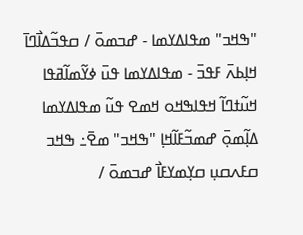"ߒߞߏ" ߘߟߊߡߌߘߊ - ߝߏߘߋ߫ / ߛߟߏ߬ߡߊ߯ߣߊ߫ ߞߊ߲ߕߍ߫ ߓߟߏ߫ - ߘߟߊߡߌߘߊ ߟߎ߫ ߦߌ߬ߘߊ߬ߥߟߊ
ߞߎ߬ߙߣߊ߬ ߞߟߊߒߞߋ ߞߘߐ ߟߎ߬ ߘߟߊߡߌߘߊ ߡߊ߲߬ߘߋ߲߫ ߝߘߏ߬ߓߊ߬ߞߊ߲ "ߒߞߏ" ߘߐ߫߸ ߒߞߏ ߛߓߍߛߎ߲ ߛߌ߲ߘߌߓߊ߯ ߝߏߘߋ߫ /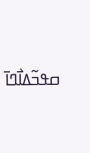ߛߟߏ߬ߡߊ߯ߣߊ߫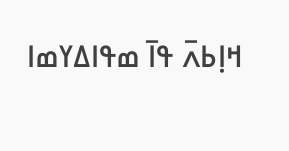ߞߊ߲ߕߍ߫ ߟߊ߫ ߘߟߊߡߌߘߊ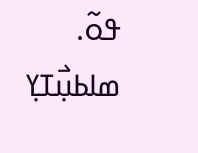ߟߋ߬.
ߘߊߕߎ߲߯ߠߌ߲